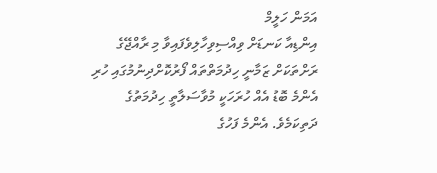އަމަން ހަލީމް
އިންޑިއާ ކަނޑަށް ވިއްސިވިހާލިވެފައިވާ މި ރާއްޖޭގެ ރަށްތަކަށް ޒަމާނީ ހިދުމަތްތައް ފޯރުކޮށްދިނުމުގައި ހުރި އެންމެ ބޮޑު އެއް ހުރަހަކީ މުވާސަލާތީ ހިދުމަތުގެ ދަތިކަމެވެ. އެންމެ ފަހުގެ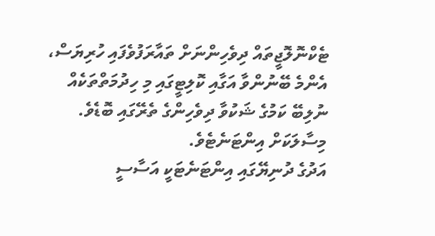ޓެކްނޮލޮޖީތައް ދިވެހިންނަށް ތައާރަފުވެފައި ހުރިޔަސް، އެންމެ ބޭނުންވާ އަގާއި ކޮލިޓީގައި މި ހިދުމަތްތަކެއް ނުލިބޭ ކަމުގެ ޝަކުވާ ދިވެހިންގެ ތެރޭގައި ބޮޑެވެ.
މިސާލަކަށް އިންޓަނެޓެވެ.
އަދުގެ ދުނިޔޭގައި އިންޓަނެޓަކީ އަސާސީ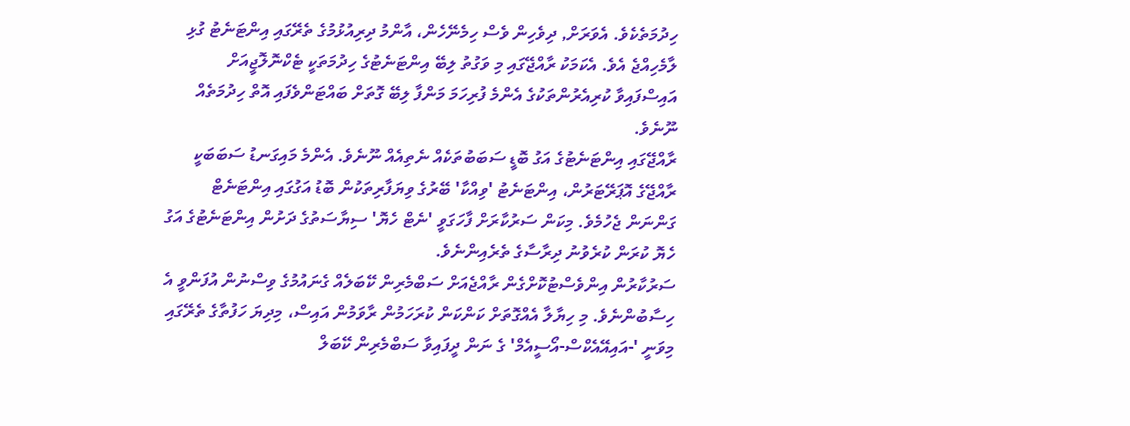ހިދުމަތެކެވެ. އެވަރަށް, ދިވެހިން ވެސް ހިމެނޭހެން، އާންމު ދިރިއުޅުމުގެ ތެރޭގައި އިންޓަނެޓު ގުޅި ލާމެހިއްޖެ އެވެ. އެކަމަކު ރާއްޖޭގައި މި ވަގުތު ލިބޭ އިންޓަނެޓުގެ ހިދުމަތަކީ ޓެކްނޮލޮޖީއަށް އައިސްފައިވާ ކުރިއެރުންތަކުގެ އެންމެ ފުރިހަމަ މަންފާ ލިބޭ ގޮތަށް ބައްޓަންވެފައި އޮތް ހިދުމަތެއް ނޫނެވެ.
ރާއްޖޭގައި އިންޓަނެޓުގެ އަގު ބޮޑީ ސަބަބުތަކެއް ނެތިއެއް ނޫނެވެ. އެންމެ މައިގަނޑު ސަބަބަކީ ރާއްޖޭގެ އޮޕަރޭޓަރުން، އިންޓަނެޓު 'ވިއްކާ' ބޭރުގެ ވިޔަފާރިތަކުން ބޮޑު އަގުގައި އިންޓަނެޓް ގަންނަން ޖެހުމެވެ. މިކަން ސަރުކާރަށް ފާހަގަވީ 'ނެޓް ހެޔޮ' ސިޔާސަތުގެ ދަށުން އިންޓަނެޓުގެ އަގު ހެޔޮ ކުރަން ކުރެވުނު ދިރާސާގެ ތެރެއިންނެވެ.
ސަރުކާރުން އިންވެސްޓުކޮށްގެން ރާއްޖެއަށް ސަބްމެރިން ކޭބަލެއް ގެނައުމުގެ ވިސްނުން އުފަންވީ އެ ހިސާބުންނެވެ. މި ހިޔާލާ އެއްގޮތަށް ކަންކަން ކުރަހަމުން ރާވަމުން އައިސް، މިދިޔަ ހަފުތާގެ ތެރޭގައި މިވަނީ '-އައިއޭއެކްސް-އޯސީއެމް' ގެ ނަން ދީފައިވާ ސަބްމެރިން ކޭބަލް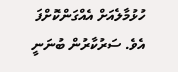ހުޅުމާލެއަށް އެއްގަންކޮށްފަ އެވެ. ސަރުކާރުން ބުނަނީ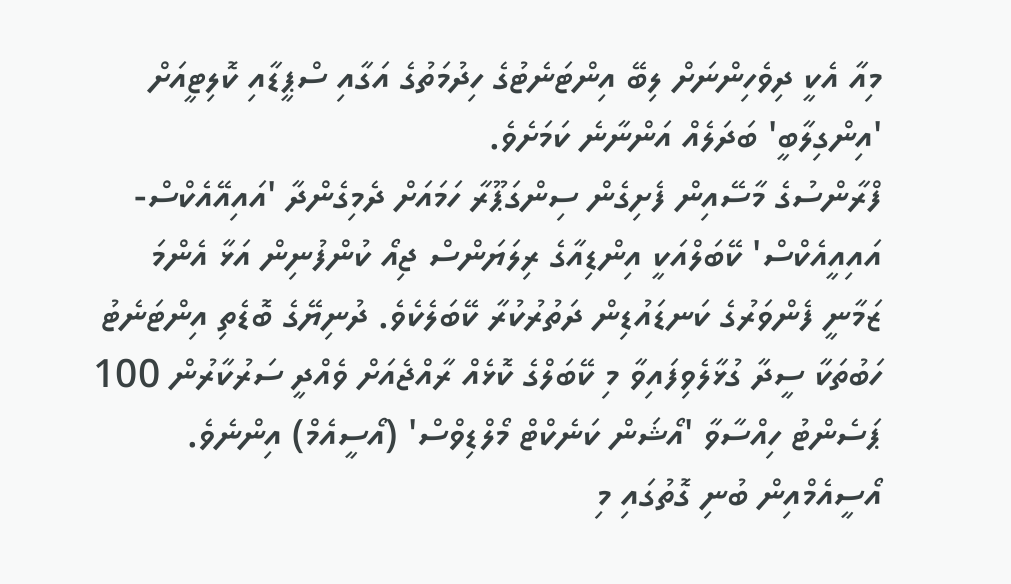މިއާ އެކީ ދިވެހިންނަށް ލިބޭ އިންޓަނެޓުގެ ހިދުމަތުގެ އަގާއި ސްޕީޑާއި ކޮލިޓީއަށް 'އިންގިލާބީ' ބަދަލެއް އަންނާނެ ކަމަށެވެ.
ފްރާންސުގެ މާސޭއިން ފެށިގެން ސިންގަޕޫރާ ހަމައަށް ދެމިގެންދާ 'އައިއޭއެކްސް-އައިއީއެކްސް' ކޭބަލްއަކީ އިންޑިއާގެ ރިލަޔަންސް ޖިއޯ ކުންފުނިން އަޅާ އެންމަ ޒަމާނީ ފެންވަރުގެ ކަނޑައުޑިން ދަތުރުކުރާ ކޭބަލެކެވެ. ދުނިޔޭގެ ބޮޑެތި އިންޓަނެޓު ހަބުތަކާ ސީދާ ގުޅާލެވިފައިވާ މި ކޭބަލްގެ ކޮޅެއް ރާއްޖެއަށް ވެއްދީ ސަރުކާރުން 100 ޕަސެންޓު ހިއްސާވާ 'އޯޝަން ކަނެކްޓް މޯލްޑިވްސް' (އޯސީއެމް) އިންނެވެ.
އޯސީއެމްއިން ބުނި ގޮތުގައި މި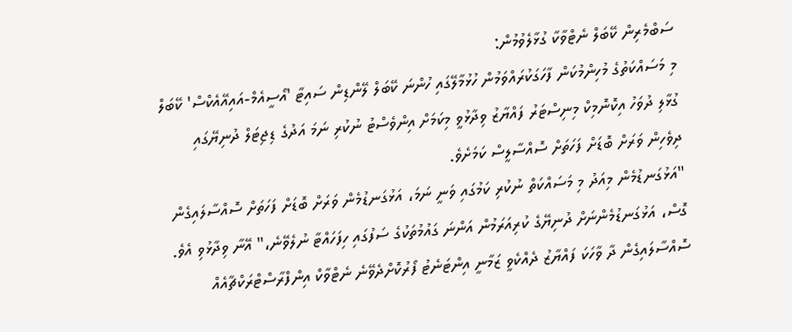ސަބްމެރިން ކޭބަލް ނެޓްވާކާ ގުޅާލެވުމުން:
މި މަސައްކަތުގެ މުހިންމުކަން ފާހަގަކުރައްވަމުން ހުޅުމާލޭގައި ހުންނަ ކޭބަލް ލޭންޑިން ސައިޓާ 'އޯސީއެމް-އައިއޭއެކްސް' ކޭބަލް ގުޅާލި ދުވަހު އިކޮނޮމިކް މިނިސްޓަރު ފައްޔާޒު ވިދާޅުވީ މިކަމަށް އިންވެސްޓު ނުކުރި ނަމަ އަދުގެ ޑިޖިޓަލް ދުނިޔޭގައި ދިވެހިން ވަރަށް ބޮޑަށް ފަހަތަށް ސޮއްސާލީސް ކަމަށެވެ.
"އަޅުގަނޑުމެން މިއަދު މި މަސައްކަތް ނުކުރި ކަމުގައި ވަނީ ނަމަ، އަޅުގަނޑުމެން ވަރަށް ބޮޑަށް ފަހަތަށް ސޮއްސާލައިގެން ގޮސް، އަޅުގަނޑުމެންނަށް ދުނިޔޭގެ ކުރިއަރަމުން އަންނަ ގައުމުތަކުގެ ސަފުގައި ހިފަހައްޓާ ނުލެވޭނެ،" އޭނާ ވިދާޅުވި އެވެ.
ސޮއްސާލައިގެން ދާ ވާހަކަ ފައްޔާޒު ދެއްކެވީ ޒަމާނީ އިންޓަނެޓު ފޯރުކޮށްދެވޭނެ ނެޓްވާކް އިންފްރާސްޓްރަކްޗާއެއް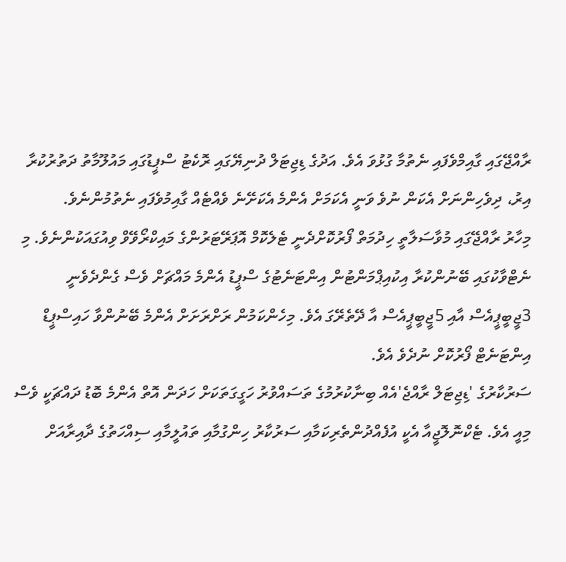ރާއްޖޭގައި ގާއިމްވެފައި ނެތުމާ ގުޅުވަ އެވެ. އަދުގެ ޑިޖިޓަލް ދުނިޔޭގައި ރޮކެޓު ސްޕީޑުގައި މައުލޫމާތު ދަތުރުކުރާ އިރު، ދިވެހިންނަށް އެކަން ނުވެ ވަނީ އެކަމަށް އެންމެ އެކަށޭނެ ވެއްޓެއް ގާއިމުވެފައި ނެތުމުންނެވެ.
މިހާރު ރާއްޖޭގައި މުވާސަލާތީ ހިދުމަތް ފޯރުކޮށްދެނީ ޓެލެކޮމް އޮޕަރޭޓަރުންގެ މައިކްރޯވޭވް ވިއުގައަކުންނެވެ. މި ނެޓްވާކުގައި ބޭނުންކުރާ އިކުއިޕްމަންޓުން އިންޓަނެޓުގެ ސްޕީޑު އެންމެ މައްޗަށް ވެސް ގެންދެވެނީ 3ޖީބީޕީއެސް އާއި 5ޖީބީޕީއެސް އާ ދޭތެރޭގަ އެވެ. މިހެންކަމުން ރަށްރަށަށް އެންމެ ބޭނުންވާ ހައިސްޕީޑް އިންޓަނެޓް ފޯރުކޮށް ނުދެވެ އެވެ.
ސަރުކާރުގެ 'ޑިޖިޓަލް ރާއްޖެ'އެއް ބިނާކުރުމުގެ ތަސައްވުރު ހަގީގަތަކަށް ހަދަން އޮތް އެންމެ ބޮޑު ދައްޗަކީ ވެސް މިއީ އެވެ. ޓެކްނޮލޮޖީއާ އެކީ އުފެއްދުންތެރިކަމާއި ސަރުކާރު ހިންގުމާއި ތައުލީމާއި ސިއްހަތުގެ ދާއިރާއަށް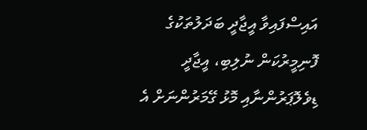އައިސްފައިވާ އީޖާދީ ބަދަލުތަކުގެ ފޮނިމީރުކަން ނުލިބި، އީޖާދީ ޑިވެލޮޕަރުންނާއި މޮޅު ގޭމަރުންނަށް އެ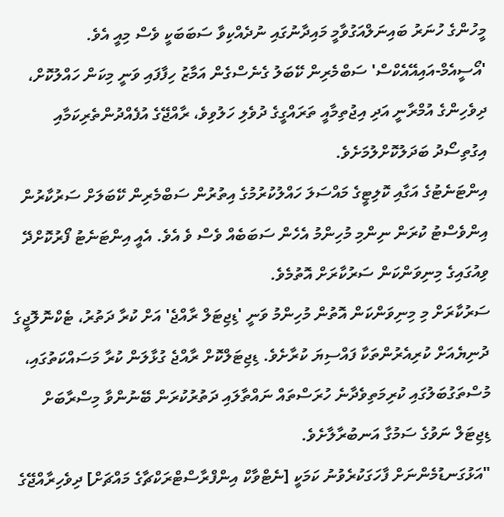މީހުންގެ ހުނަރު ބައިނަލްއަގުވާމީ މައިދާނުގައި ނުދެއްކިވާ ސަބަބަކީ ވެސް މިއީ އެވެ.
'އޯސީއެމް-އައިއޭއެކްސް' ސަބްމެރިން ކޭބަލު ގެނެސްގެން އަމާޒު ހިފާފައި ވަނީ މިކަން ހައްލުކޮށް، ދިވެހިންގެ އުމްރާނީ އަދި އިޖުތިމާއީ ތަރައްގީގެ ދުވެލި ހަލުވިވެ، ރާއްޖޭގެ އުފެއްދުންތެރިކަމާއި އިގުތިސޯދު ބަދަލުކޮށްލުމަށެވެ.
އިންޓަނެޓުގެ އަގާއި ކޮލިޓީގެ މައްސަލަ ހައްލުކުރުމުގެ އިތުރުން ސަބްމެރިން ކޭބަލަށް ސަރުކާރުން އިންވެސްޓު ކުރަން ނިންމި މުހިންމު އެހެން ސަބަބެއް ވެސް ވެ އެވެ. އެއީ އިންޓަނެޓު ފޯރުކޮށްދޭ ވިއުގައިގެ މިނިވަންކަން ސަރުކާރަށް އޮތުމެވެ.
ސަރުކާރަށް މި މިނިވަންކަން އޮތުން މުހިންމު ވަނީ 'ޑިޖިޓަލް ރާއްޖެ' އަށް ކުރާ ދަތުރު، ޓެކްނޮލޮޖީގެ ދުނިޔެއަށް ކުރިއެރުންތަކާ ފައްސިޔަ ކުރާށެވެ. ޑިޖިޓަލްކޮށް ރާއްޖެ ގުޅާލަން ކުރާ މަސައްކަތުގައި، މުސްތަގުބަލުގައި ކުރިމަތިވެދާނެ ހުރަސްތައް ނައްތާލައި ދަތުރުކުރަން ބޭނުންވާ މިސްރާބަށް ޑިޖިޓަލް ނަވުގެ ސަމުގާ އަނބުރާލާށެވެ.
"އަޅުގަނޑުމެންނަށް ފާހަގަކުރެވުނު ކަމަކީ [ނެޓްވާކް އިންފްރާސްޓްރަކްޗާގެ މައްޗަށް] ދިވެހިރާއްޖޭގެ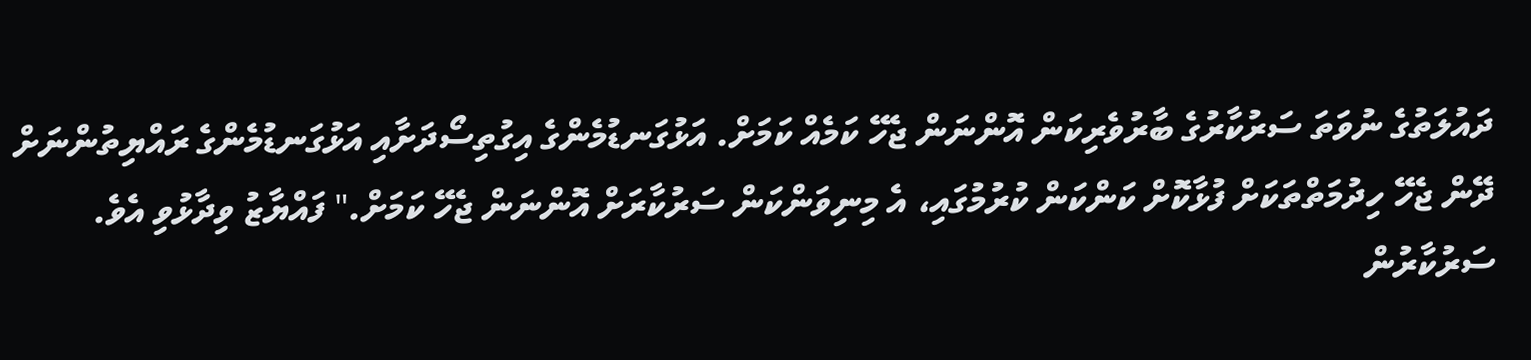ދައުލަތުގެ ނުވަތަ ސަރުކާރުގެ ބާރުވެރިކަން އޮންނަން ޖެހޭ ކަމެއް ކަމަށް. އަޅުގަނޑުމެންގެ އިގުތިސޯދަށާއި އަޅުގަނޑުމެންގެ ރައްޔިތުންނަށް ދޭން ޖެހޭ ހިދުމަތްތަކަށް ފުޅާކޮށް ކަންކަން ކުރުމުގައި، އެ މިނިވަންކަން ސަރުކާރަށް އޮންނަން ޖެހޭ ކަމަށް." ފައްޔާޒު ވިދާޅުވި އެވެ.
ސަރުކާރުން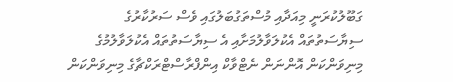ގަބޫލުކުރަނީ މިއަދާއި މުސްތަގުބަލުގައި ވެސް ސަރުކާރުގެ ސިޔާސަތުތައް އެކުލަވާލުމަށާއި އެ ސިޔާސަތުތައް އެކުލަވާލުމުގެ މިނިވަންކަން އޮންނަން ނެޓްވާކް އިންފްރާސްޓްރަކްޗާގެ މިނިވަންކަން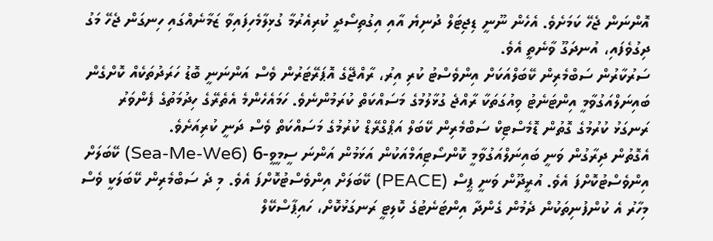އޮންނަން ޖެހޭ ކަމަށެވެ. އެހެން ނޫނީ ޑިޖިޓަލް ދުނިޔެ އާއި އިގުތިސޯދީ ކުރިއެރުމާ ގުޅިލާމެހިފައިވާ ޒަމާނެއްގައި ހިނގަން ޖެހޭ މަގު ދިގުވެފައި، އުނދަގޫ ވާނެތީ އެވެ.
ސަރުކާރުން ސަބްމެރިން ކޭބަލްއަކަށް އިންވެސްޓު ކުރި އިރު، ރާއްޖޭގެ އޮޕަރޭޓަރުން ވެސް އަންނަނީ ބޮޑު ހަރަދުތަކެއް ކޮށްގެން ބައިނަލްއަގުވާމީ އިންޓަނެޓު ވިއުގަތަކާ ރާއްޖެ ގުޅާލުމުގެ މަސައްކަތް ކުރަމުންނެވެ. ހަމައެހެންމެ އެތެރޭގެ ހިދުމަތުގެ ފެންވަރު ރަނގަޅު ކުރުމުގެ ގޮތުން ޑޮމެސްޓިކް ސަބްމެރިން ކޭބަލް އަޕްގްރޭޑް ކުރުމުގެ މަސައްކަތް ވެސް ދަނީ ކުރިއަށެވެ.
އެގޮތުން ދިރާގުން ވަނީ ބައިނަލްއަގުވާމީ ކޮންސޯޓިއަމްއަކުން އަޅަމުން އަންނަ ސީމީވީ-6 (Sea-Me-We6) ކޭބަލަށް އިންވެސްޓުކޮށްފަ އެވެ. އުރީދޫން ވަނީ ޕީސް (PEACE) ކޭބަލަށް އިންވެސްޓުކޮށްފަ އެވެ. މި ދެ ސަބްމެރިން ކޭބަލަކީ ވެސް މިހާރު އެ ކުންފުނިތަކުން ދެމުން ގެންދާ އިންޓަނެޓުގެ ކޮލިޓީ ރަނގަޅުކޮށް، ހައިޕާސްކޭލް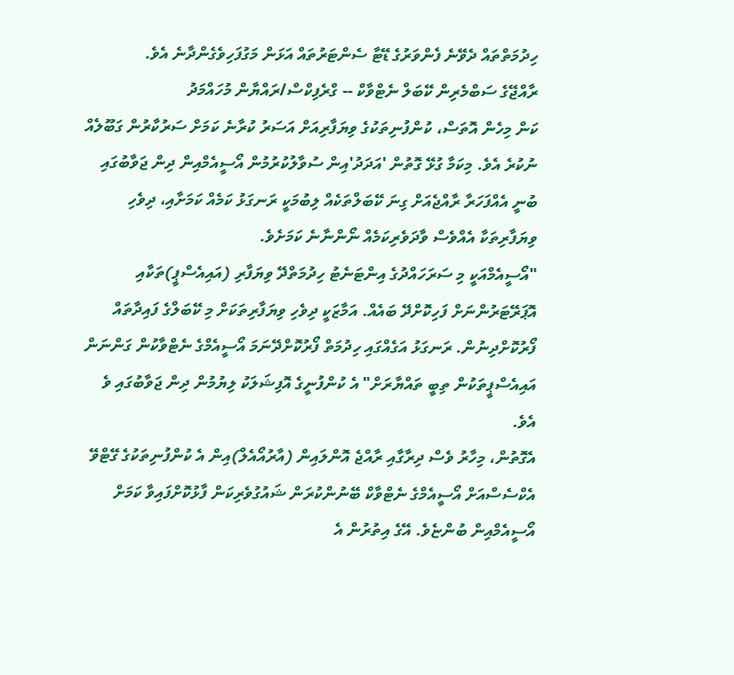ހިދުމަތްތައް ދެވޭނެ ފެންވަރުގެ ޑޭޓާ ސެންޓަރުތައް އަޅަން މަގުފަހިވެގެންދާނެ އެވެ.
ރާއްޖޭގެ ސަބްމެރިން ކޭބަލް ނެޓްވާކް -- ގްރެފިކްސް/ރައްޔާން މުހައްމަދު
ކަން މިހެން އޮތަސް، ކުންފުނިތަކުގެ ވިޔަފާރިއަށް އަސަރު ކުރާނެ ކަމަށް ސަރުކާރުން ގަބޫލެއް ނުކުރެ އެވެ. މިކަމާ ގުޅޭ ގޮތުން 'އަދަދު'އިން ސުވާލުކުރުމުން އޯސީއެމްއިން ދިން ޖަވާބުގައި ބުނީ އެއްފަހަރާ ރާއްޖެއަށް ގިނަ ކޭބަލްތަކެއް ލިބުމަކީ ރަނގަޅު ކަމެއް ކަމަށާއި، ދިވެހި ވިޔަފާރިތަކާ އެއްވެސް ވާދަވެރިކަމެއް ނޯންނާނެ ކަމަށެވެ.
"އޯސީއެމްއަކީ މި ސަރަހައްދުގެ އިންޓަނެޓު ހިދުމަތްދޭ ވިޔަފާރި (އައިއެސްޕީ)ތަކާއި އޮޕަރޭޓަރުންނަށް ފަހިކޮށްދޭ ބައެއް. އަމާޒަކީ ދިވެހި ވިޔަފާރިތަކަށް މި ކޭބަލްގެ ފައިދާތައް ފޯރުކޮށްދިނުން. ރަނގަޅު އަގެއްގައި ހިދުމަތް ފޯރުކޮށްދޭނަމަ އޯސީއެމްގެ ނެޓްވާކުން ގަންނަން އައިއެސްޕީތަކުން ތިބީ ތައްޔާރަށް" އެ ކުންފުނީގެ އޮފިޝަލަކު ލިޔުމުން ދިން ޖަވާބުގައި ވެ އެވެ.
އެގޮތުން، މިހާރު ވެސް ދިރާގާއި ރާއްޖެ އޮންލައިން (އާރުއޯއެލް)އިން އެ ކުންފުނިތަކުގެ ގޭޓްވޭ އެކްސެސްއަށް އޯސީއެމްގެ ނެޓްވާކް ބޭނުންކުރަން ޝައުގުވެރިކަން ފާޅުކޮށްފައިވާ ކަމަށް އޯސީއެމްއިން ބުންޏެވެ. އޭގެ އިތުރުން އެ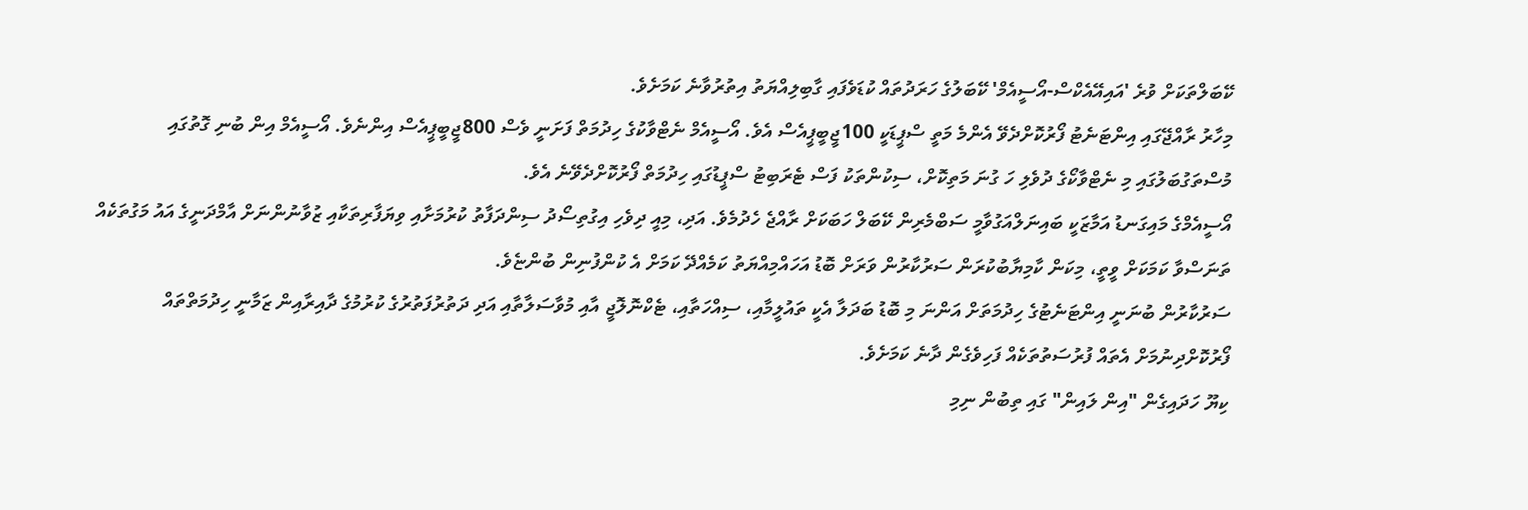ކޭބަލްތަކަށް ވުރެ 'އައިއޭއެކްސް-އޯސީއެމް' ކޭބަލުގެ ހަރަދުތައް ކުޑަވެފައި ގާބިލިއްޔަތު އިތުރުވާނެ ކަމަށެވެ.
މިހާރު ރާއްޖޭގައި އިންޓަނެޓު ފޯރުކޮށްދެވޭ އެންމެ މަތީ ސްޕީޑަކީ 100ޖީބީޕީއެސް އެވެ. އޯސީއެމް ނެޓްވާކުގެ ހިދުމަތް ފަށަނީ ވެސް 800ޖީބީޕީއެސް އިންނެވެ. އޯސީއެމް އިން ބުނި ގޮތުގައި މުސްތަގުބަލުގައި މި ނެޓްވާކޯގެ ދުވެލި ހަ ގުނަ މަތިކޮށް، ސިކުންތަކު ފަސް ޓެރަބިޓު ސްޕީޑުގައި ހިދުމަތް ފޯރުކޮށްދެވޭނެ އެވެ.
އޯސީއެމްގެ މައިގަނޑު އަމާޒަކީ ބައިނަލްއަގުވާމީ ސަބްމެރިން ކޭބަލް ހަބަކަށް ރާއްޖެ ހެދުމެވެ. އަދި، މިއީ ދިވެހި އިގުތިސޯދު ސިންދަފާތު ކުރުމަށާއި ވިޔަފާރިތަކާއި ޒުވާނުންނަށް އާމްދަނީގެ އައު މަގުތަކެއް ތަނަސްވާ ކަމަކަށް ވީތީ، މިކަން ކާމިޔާބުކުރަން ސަރުކާރުން ވަރަށް ބޮޑު އަހައްމިއްޔަތު ކަމެއްދޭ ކަމަށް އެ ކުންފުނިން ބުންޏެވެ.
ސަރުކާރުން ބުނަނީ އިންޓަނެޓުގެ ހިދުމަތަށް އަންނަ މި ބޮޑު ބަދަލާ އެކީ ތައުލީމާއި، ސިއްހަތާއި، ޓެކްނޮލޮޖީ އާއި މުވާސަލާތާއި އަދި ދަތުރުފަތުރުގެ ކުރުމުގެ ދާއިރާއިން ޒަމާނީ ހިދުމަތްތައް ފޯރުކޮށްދިނުމަށް އެތައް ފުރުސަތުތަކެއް ފަހިވެގެން ދާނެ ކަމަށެވެ.
ކިޔޫ ހަދައިގެން "އިން ލައިން" ގައި ތިބުން ނިމި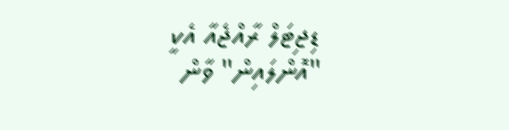ޑިޖިޓަލް ރާއްޖެއާ އެކީ "އޮންލައިން" ވާން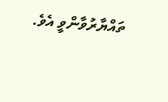ތައްޔާރުވާންވީ އެވެ.